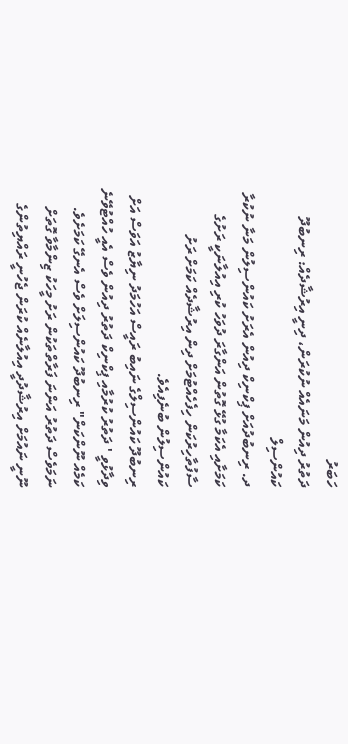ހަބަރު
ދަތުރު ދިއުން މަނައެއް ނުކުރަން، ދިނީ އިރުޝާދެއް: ރިނބުދޫ ކައުންސިލް
ދ. ރިނބުދުއަށް ޕިކްނިކް ދިއުން އެރަށު ކައުންސިލުން މަނާ ނުކުރާ ކަމަށާއި އެކަމާ ގުޅޭ ގޮތުން އަންގާރަ ދުވަހު ކުރި އިއުލާނަކީ ރަށުގެ ސާފުތާހިރުކަން ހިފެހެއްޓުމަށް ދިން އިރުޝާދެއް ކަމަށް ރަށު ކައުންސިލުން ބުނެފިއެވެ.
ރިނބުދޫ ކައުންސިލްގެ ނައިބު ރައީސް އަހުމަދު ނިޔާޒު އަވަސް އަށް ވިދާޅުވީ ' ދަތުރު ކުރުމާއި ޕިކްނިކް ދަތުރު ދިއުން ވެސް އެއީ ހުއްޓުވޭނެ ކަމެއް ނޫންކަން" ރިނބުދޫ ކައުންސިލަށް ވެސް އެނގޭ ކަމަށެވެ. ނަމަވެސް ދަތުރު އަންނަ ފަރާތްތަކުން ރަށު މީހަކު ޒިންމާވާ ގޮތަށް ނޫނީ ނައުމަށް އިރުޝާދުދީ އިއުލާނެއް ކުރަން ޖެހުނީ ރައްޔިތުންގެ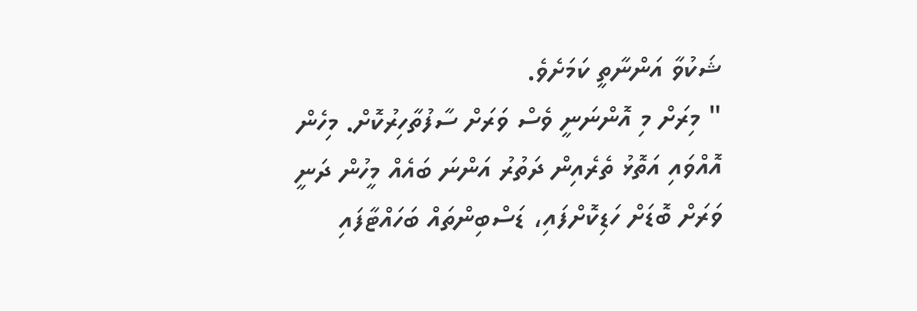ޝަކުވާ އަންނާތީ ކަމަށެވެ.
" މިރަށް މި އޮންނަނީ ވެސް ވަރަށް ސާފުތާހިރުކޮށް. މިހެން އޮއްވައި އަތޮޅު ތެރެއިން ދަތުރު އަންނަ ބައެއް މީހުން ދަނީ ވަރަށް ބޮޑަށް ހަޑިކޮށްފައި، ޑަސްބިންތައް ބަހައްޓާފައި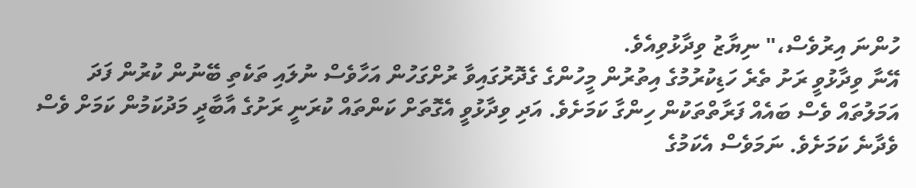ހުންނަ އިރުވެސް،" ނިޔާޒު ވިދާޅުވިއެވެ.
އޭނާ ވިދާޅުވީ ރަށު ތެރެ ހަޑިކުރުމުގެ އިތުރުން މީހުންގެ ގެދޮރުގައިވާ ރުށްގަހުން އަހާވެސް ނުލައި ތަކެތި ބޭނުން ކުރުން ފަދަ އަމަލުތައް ވެސް ބައެއް ފަރާތްތަކުން ހިންގާ ކަމަށެވެ. އަދި ވިދާޅުވީ އެގޮތަށް ކަންތައް ކުރަނީ ރަށުގެ އާބާދީ މަދުކަމުން ކަމަށް ވެސް ވެދާނެ ކަމަށެވެ. ނަމަވެސް އެކަމުގެ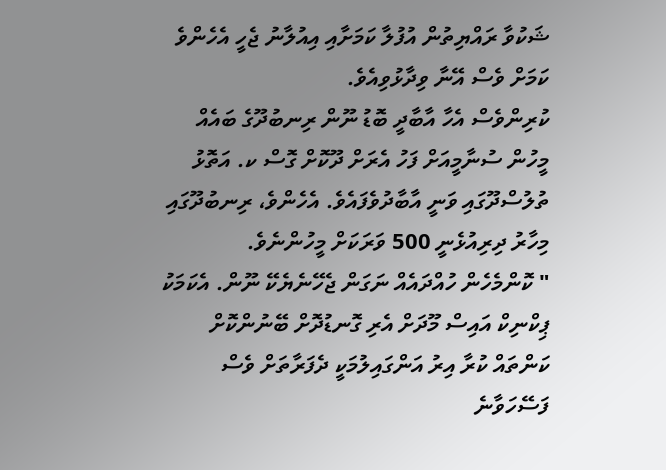ޝަކުވާ ރައްޔިތުން އުފުލާ ކަމަށާއި އިއުލާނު ޖެހީ އެހެންވެ ކަމަށް ވެސް އޭނާ ވިދާޅުވިއެވެ.
ކުރިންވެސް އެހާ އާބާދީ ބޮޑު ނޫން ރިނބުދޫގެ ބައެއް މީހުން ސުނާމީއަށް ފަހު އެރަށް ދޫކޮށް ގޮސް ކ. އަތޮޅު ތުލުސްދޫގައި ވަނީ އާބާދުވެފައެވެ. އެހެންވެ، ރިނބުދޫގައި މިހާރު ދިރިއުޅެނީ 500 ވަރަކަށް މީހުންނެވެ.
" ކޮންމެހެން ހުއްދައެއް ނަގަން ޖެހޭނެޔެކޭ ނޫން. އެކަމަކު ޕިކްނިކް އައިސް މޫދަށް އެރި ގޮނޑުދޮށް ބޭނުންކޮށް ކަންތައް ކުރާ އިރު އަންގައިލުމަކީ ދެފަރާތަށް ވެސް ފަސޭހަވާނެ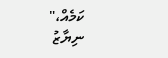ކަމެއް،" ނިޔާޒު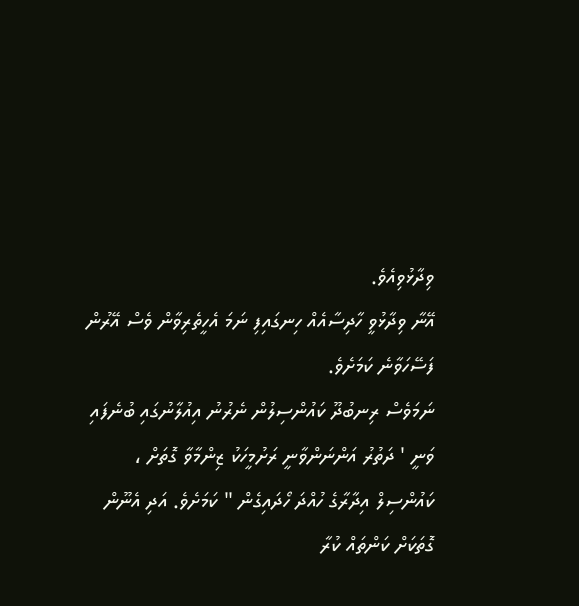ވިދާޅުވިއެވެ.
އޭނާ ވިދާޅުވީ ހާދިސާއެއް ހިނގައިފި ނަމަ އެހީތެރިވާން ވެސް އޭރުން ފަސޭހަވާނެ ކަމަށެވެ.
ނަމަވެސް ރިނބުދޫ ކައުންސިލުން ނެރުނު އިއުލާނުގައި ބުނެފައި ވަނީ ' ދަތުރު އަންނަންވާނީ ރަށުމީހަކު ޒިންމާވާ ގޮތަށް ، ކައުންސިލް އިދާރާގެ ހުއްދަ ހޯދައިގެން " ކަމަށެވެ. އަދި އެނޫން ގޮތަކަށް ކަންތައް ކުރާ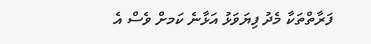ފަރާތްތަކާ މެދު ފިޔަވަޅު އަޅާނެ ކަމށް ވެސް އެ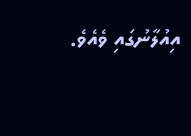އިއުލާނުގައި ވެއެވެ.